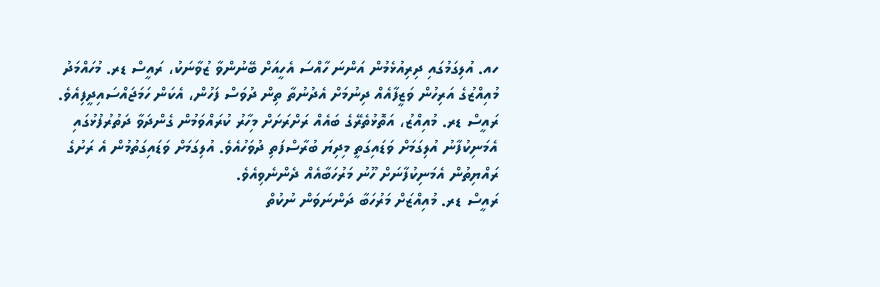ހއ. އުލިގަމުގައި ދިރިއުޅެމުން އަންނަ ހާއްސަ އެހީއަށް ބޭނުންވާ ޒުވާނަކު، ރައީސް ޑރ. މުހައްމަދު މުއިއްޒުގެ އަރިހުން ވަޒީފާއެއް ދިނުމަށް އެދުނުތާ ތިން ދުވަސް ފަހުން، އެކަން ހަމަޖައްސައިދީފިއެވެ.
ރައީސް ޑރ. މުއިއްޒު، އަތޮޅުތެރޭގެ ބައެއް ރަށްރަށަށް މިހާރު ކުރައްވަމުން ގެންދަވާ ދަތުރުފުޅުގައި އެމަނިކުފާނު އުލިގަމަށް ވަޑައިގަތީ މިދިޔަ ބުރާސްފަތި ދުވަހުއެވެ. އުލިގަމަށް ވަޑައިގަތުމުން އެ ރަށުގެ ރައްޔިތުން އެމަނިކުފާނަށް ހޫނު މަރުހަބާއެއް ދެންނެވިއެވެ.
ރައީސް ޑރ. މުއިއްޒަށް މަރުހަބާ ދަންނަވަން ނުކުތް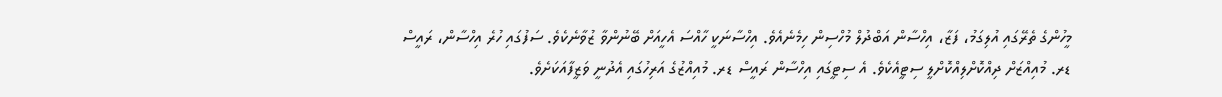މީހުންގެ ތެރޭގައި އުލިގަމު، ފަޒާ، އިހްސާން އަބްދުލް މުހްސިން ހިމެނެއެވެ. އިހްސާނަކީ ހާއްސަ އެހީއަށް ބޭނުންވާ ޒުވާނެކެވެ. ސަފުގައި ހުރެ އިހްސާން، ރައީސް ޑރ. މުއިއްޒަށް ދިއްކޮށްލިއްކޮށްލީ ސިޓީއެކެވެ. އެ ސިޓީގައި އިހްސާން ރައީސް ޑރ. މުއިއްޒުގެ އަރިހުގައި އެދުނީ ވަޒީފާއަކަށެވެ.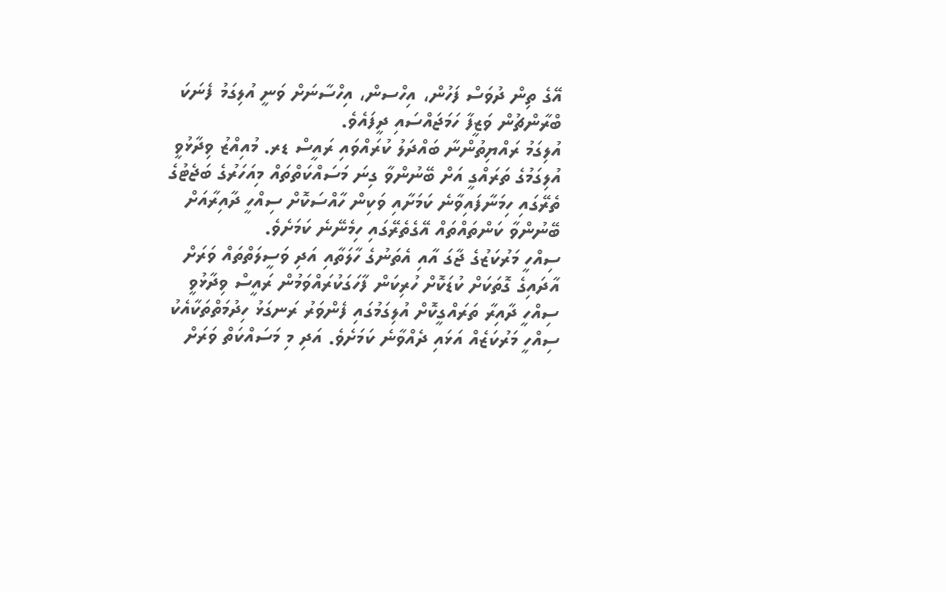އޭގެ ތިން ދުވަސް ފަހުން، އިހްސން، އިހްސާނަށް ވަނީ އުލިގަމު ފެނަކަ ބްރާންޗުން ވަޒީފާ ހަމަޖައްސައި ދީފައެވެ.
އުލިގަމު ރައްޔިތުންނާ ބައްދަލު ކުރައްވައި ރައީސް ޑރ. މުއިއްޒު ވިދާޅުވީ އުލިގަމުގެ ތަރައްގީ އަށް ބޭނުންވާ ގިނަ މަސައްކަތްތައް މިއަހަރުގެ ބަޖެޓުގެ ތެރޭގައި ހިމަނާފައިވާނެ ކަމަށާއި ވަކިން ހާއްސަކޮށް ސިއްހީ ދާއިރާއަށް ބޭނުންވާ ކަންތައްތައް އޭގެތެރޭގައި ހިމެނޭނެ ކަމަށެވެ.
ސިއްހީ މަރުކަޒުގެ ޖާގަ އާއި އެތަނުގެ ހާލަތާއި އަދި ވަސީލަތްތައް ވަރަށް އާދައިގެ ގޮތަކަށް ކުޑަކޮށް ހުރިކަން ފާހަގަކުރައްވަމުން ރައީސް ވިދާޅުވީ ސިއްހީ ދާއިރާ ތަރައްގީކޮށް އުލިގަމުގައި ފެންވަރު ރަނގަޅު ހިދުމަތްތަކާއެކު ސިއްހީ މަރުކަޒެއް އަޅައި ދެއްވާނެ ކަމަށެވެ. އަދި މި މަސައްކަތް ވަރަށް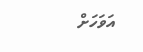އަވަހަށް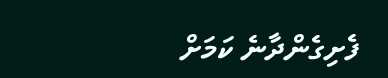ފެށިގެންދާނެ ކަމަށް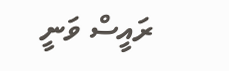ރައީސް ވަނީ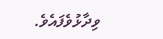ވިދާޅުވެފައެވެ.